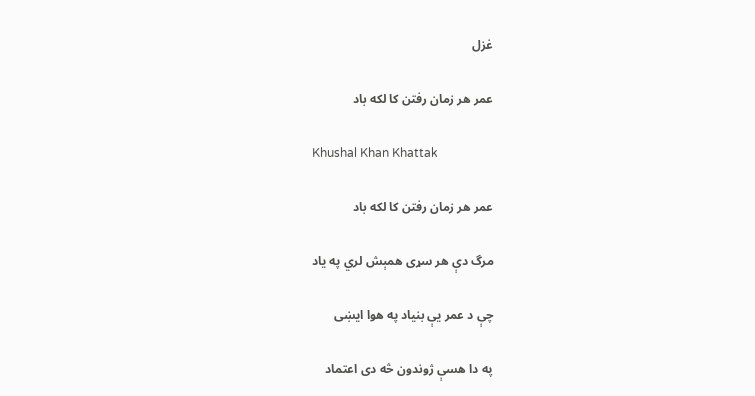غزل

عمر هر زمان رفتن کا لکه باد

Khushal Khan Khattak

عمر هر زمان رفتن کا لکه باد

مرگ دې هر سړی همېش لري په ياد

چې د عمر يې بنياد په هوا ايښی

په دا هسې ژوندون څه دی اعتماد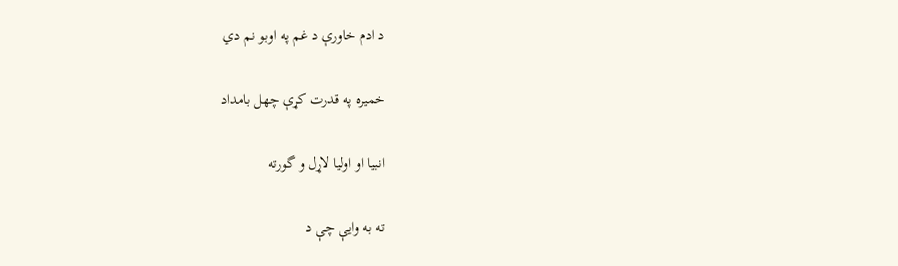د ادم خاورې د غم په اوبو نم دي

خميره په قدرت کړې چهل بامداد

انبيا او اوليا لاړل و گورته

ته به وايې چې د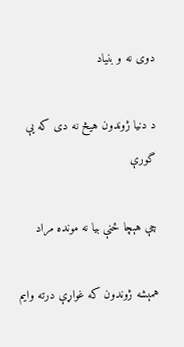دوی نه و بنياد

د دنيا ژوندون هيڅ نه دی که يې گورې

چې هېچا ځنې بيا نه مونده مراد

همېشه ژوندون که غواړې درته وايم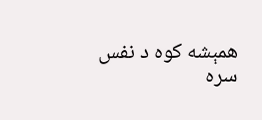همېشه کوه د نفس سره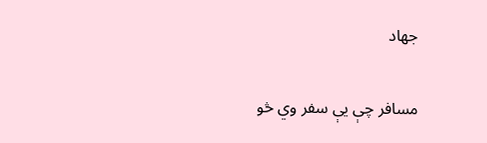جهاد

مسافر چې يې سفر وي څو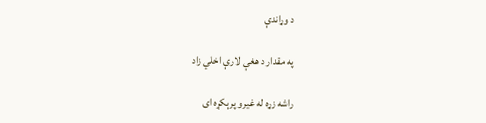د وړاندې

په مقدار د هغې لارې اخلي زاد

راشه زړه له غيرو پرېکړه ای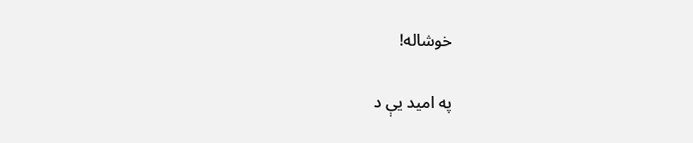خوشاله!

په اميد يې د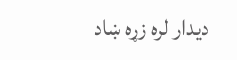ديدار لره زړه ښاد